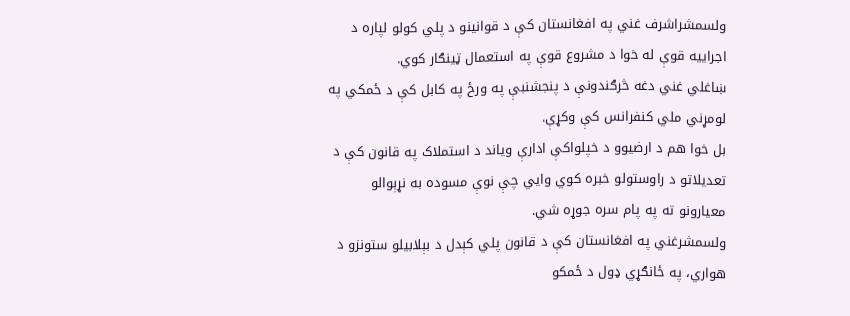ولسمشراشرف غني په افغانستان کې د قوانینو د پلي کولو لپاره د اجراییه قوې له خوا د مشروع قوې په استعمال ټینګار کوي.
ښاغلي غني دغه څرګندونې د پنجشنبې په ورځ په کابل کې د ځمکي په لومړني ملي کنفرانس کې وکړې.
بل خوا هم د ارضيوو د خپلواکې ادارې ویاند د استملاک په قانون کې د تعدیلاتو د راوستولو خبره کوي وايي چې نوې مسوده به نړېوالو معیارونو ته په پام سره جوړه شي.
ولسمشرغني په افغانستان کې د قانون پلي کېدل د بېلابیلو ستونزو د هواري، په ځانګړي ډول د ځمکو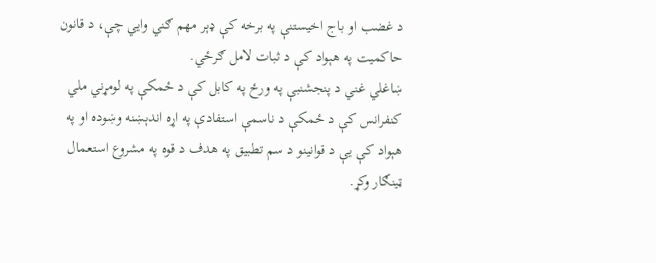د غضب او باج اخیستنې په برخه کې ډېر مهم ګني وايي چې، د قانون حاکمیت په هېواد کې د ثبات لامل ګرځي.
ښاغلي غني د پنجشنبې په ورځ په کابل کې د ځمکې په لومړني ملي کنفرانس کې د ځمکې د ناسمې استفادې په اړه اندېښنه وښوده او په هېواد کې یې د قوانینو د سم تطبیق په هدف د قوه په مشروع استعمال ټینګار وکړ.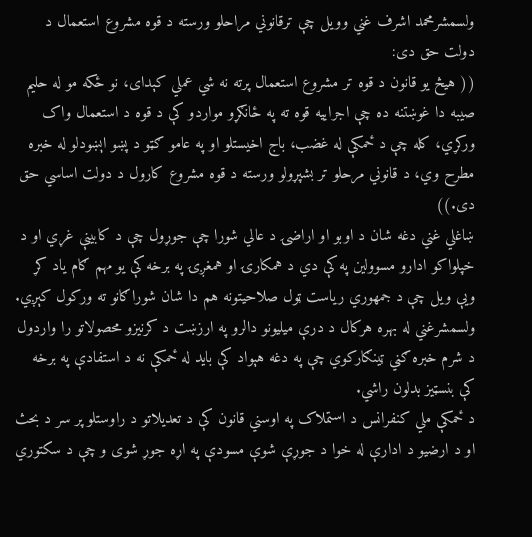ولسمشرمحمد اشرف غني وویل چې ترقانوني مراحلو ورسته د قوه مشروع استعمال د دولت حق دی:
(( هیڅ یو قانون د قوه تر مشروع استعمال پرته نه شي عملي کېدای، نو ځکه مو له حلیم صیبه دا غوښتنه ده چې اجراییه قوه ته په ځانګړو مواردو کې د قوه د استعمال واک ورکړي، کله چې د ځمکې له غضب، باج اخیستلو او په عامو ګټو د پښو اېښودلو له خبره مطرح وي، د قانوني مرحلو تر بشپړولو ورسته د قوه مشروع کارول د دولت اساسي حق دی.))
ښاغلي غني دغه شان د اوبو او اراضۍ د عالي شورا چې جوړول چې د کابینې غړي او د خپلواکو ادارو مسوولین په کې دي د همکارۍ او همغږۍ په برخه کې یو مهم ګام یاد کړ ویې ویل چې د جمهوري ریاست ټول صلاحیتونه هم دا شان شوراګانو ته ورکول کېږي. ولسمشرغني له بهره هرکال د درې میلیونو دالرو په ارزښت د کرنیزو محصولاتو را واردول د شرم خبره ګڼي ټینګارکوي چې په دغه هېواد کې باید له ځمکې نه د استفادې په برخه کې بنسټیز بدلون راشي.
د ځمکې ملي کنفرانس د استملاک په اوسني قانون کې د تعدیلاتو د راوستلو پر سر د بحث او د ارضیو د ادارې له خوا د جوړې شوې مسودې په اړه جوړ شوی و چې د سکتوري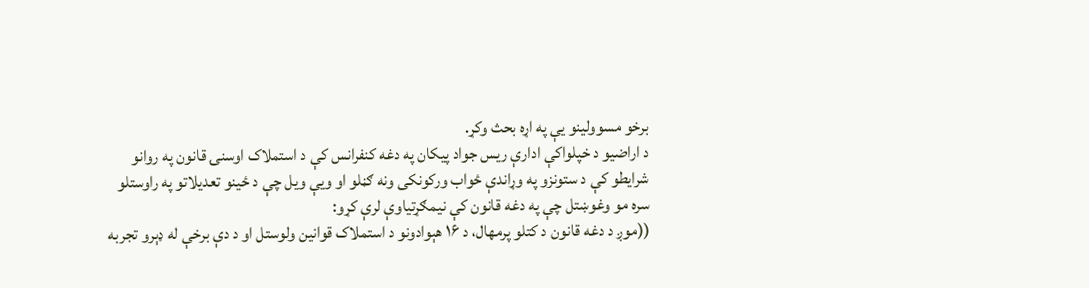برخو مسوولینو یې په اړه بحث وکړ.
د اراضیو د خپلواکې ادارې ریس جواد پیکان په دغه کنفرانس کې د استملاک اوسنۍ قانون په روانو شرایطو کې د ستونزو په وړاندې ځواب ورکونکی ونه ګڼلو او ویې ویل چې د ځینو تعدیلاتو په راوستلو سره مو وغوښتل چې په دغه قانون کې نیمګړتیاوې لرې کړو:
((موږ د دغه قانون د کتلو پرمهال، د ۱۶ هېوادونو د استملاک قوانین ولوستل او د دې برخې له ډېرو تجربه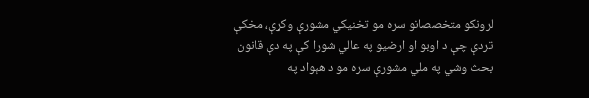لرونکو متخصصانو سره مو تخنیکي مشورې وکړې، مخکې تردې چې د اوبو او ارضیو په عالي شورا کې په دې قانون بحث وشي په ملي مشورې سره مو د هېواد په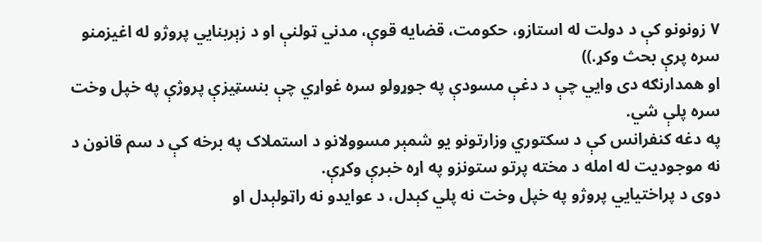۷ زونونو کې د دولت له استازو، حکومت، قضایه قوې، مدني ټولنې او د زېربنايي پروژو له اغیزمنو سره پرې بحث وکړ.))
او همدارنګه دی وايي چې د دغې مسودې په جوړولو سره غواړي چې بنسټیزې پروژې په خپل وخت سره پلې شي.
په دغه کنفرانس کې د سکتوري وزارتونو یو شمېر مسوولانو د استملاک په برخه کې د سم قانون د نه موجودیت له امله د مخته پرتو ستونزو په اړه خبرې وکړې.
دوی د پراختیايي پروژو په خپل وخت نه پلي کېدل، د عوایدو نه راټولېدل او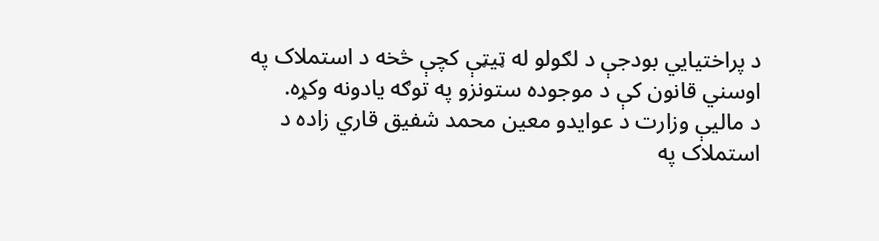د پراختیايي بودجې د لګولو له ټیټې کچې څخه د استملاک په اوسني قانون کې د موجوده ستونزو په توګه یادونه وکړه.
د مالیې وزارت د عوایدو معین محمد شفیق قاري زاده د استملاک په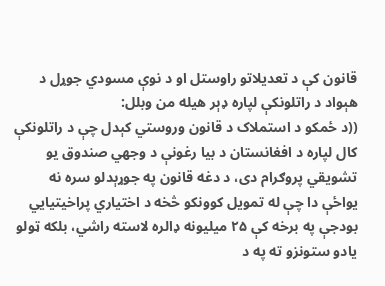قانون کې د تعدیلاتو راوستل او د نوې مسودي جوړل د هېواد د راتلونکې لپاره ډېر هیله من وبلل:
((د ځمکو د استملاک د قانون وروستي کېدل چې د راتلونکې کال لپاره د افغانستان د بیا رغونې د وجهي صندوق یو تشویقي پروګرام دی، د دغه قانون په جوړېدلو سره نه یواځې دا چې له تمویل کوونکو څخه د اختیاري پراخیتیايي بودجې په برخه کې ۲۵ میلیونه ډالره لاسته راشي، بلکه ټولو یادو ستونزو ته په د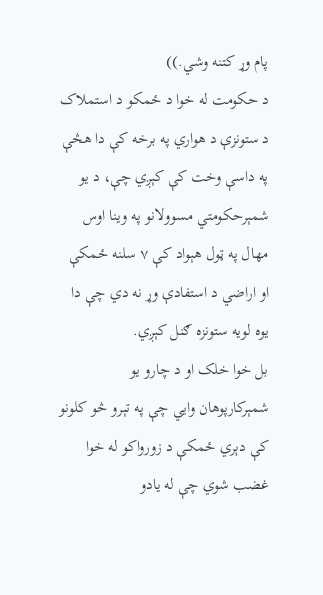پام وړ کتنه وشي.))
د حکومت له خوا د ځمکو د استملاک د ستونزې د هواري په برخه کې دا هڅې په داسې وخت کې کېږي چې، د یو شمېرحکومتي مسوولانو په وینا اوس مهال په ټول هېواد کې ۷ سلنه ځمکې او اراضي د استفادې وړ نه دي چې دا یوه لویه ستونزه ګنل کېږي.
بل خوا خلک او د چارو یو شمېرکارپوهان وايي چې په تېرو څو کلونو کې دېري ځمکې د زورواکو له خوا غضب شوي چې له یادو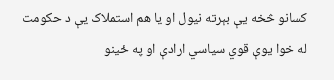کسانو څخه یې بېرته نیول او یا هم استملاک یې د حکومت له خوا یوې قوي سیاسي ارادې او په ځینو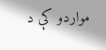مواردو کې د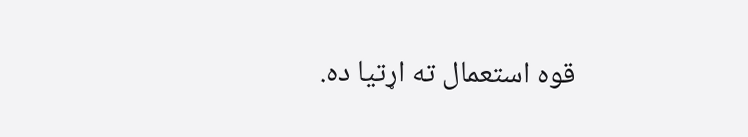قوه استعمال ته اړتیا ده.